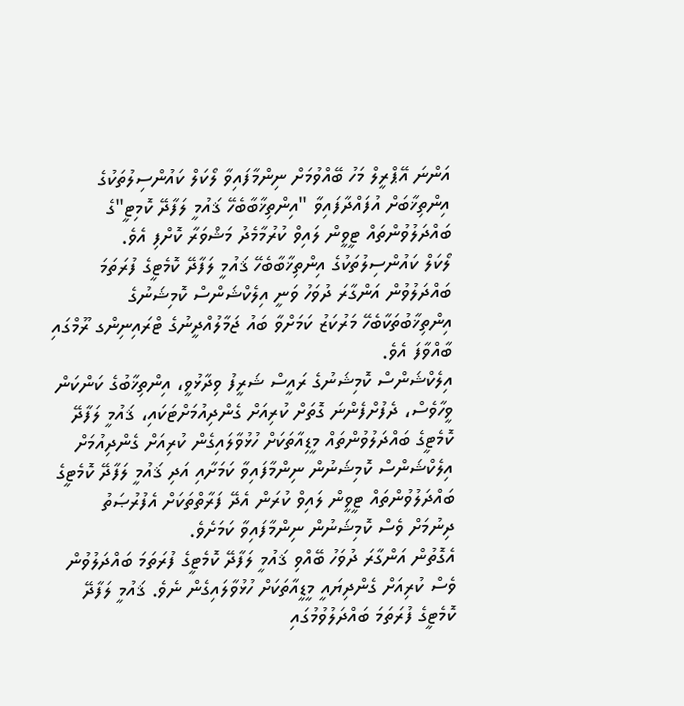އަންނަ އޭޕްރީލް މަހު ބޭއްވުމަށް ނިންމާފައިވާ ލޯކަލް ކައުންސިލުތަކުގެ އިންތިޚާބަށް އުފައްދާފައިވާ "އިންތިޚާބާބެހޭ ޤައުމީ ލަފާދޭ ކޮމިޓީ"ގެ ބައްދަލުވުންތައް ޓީވީން ލައިވް ކުރުމާމެދު މަޝްވަރާ ކޮށްފި އެވެ.
ލޯކަލް ކައުންސިލުތަކުގެ އިންތިޚާބާބެހޭ ޤައުމީ ލަފާދޭ ކޮމެޓީގެ ފުރަތަމަ ބައްދަލުވުން އަންގާރަ ދުވަހު ވަނީ އިލެކްޝަންސް ކޮމިޝަނުގެ އިންތިޚާބުތަކާބެހޭ މަރުކަޒު ކަމަށްވާ ބައު ޖަމާލުއްދީނުގެ ޓްރައިނިންގ ރޫމްގައި ބާއްވާފަ އެވެ.
އިލެކްޝަންސް ކޮމިޝަނުގެ ރައީސް ޝަރީފު ވިދާޅުވީ، އިންތިޚާބުގެ ކަންކަން ވީހާވެސް، ދެފުށްފެންނަ ގޮތަށް ކުރިއަށް ގެންދިއުމަށްޓަކައި، ޤައުމީ ލަފާދޭ ކޮމެޓީގެ ބައްދަލުވުންތައް މީޑިއާތަކަށް ހުޅުވާލައިގެން ކުރިއަށް ގެންދިއުމަށް އިލެކްޝަންސް ކޮމިޝަނުން ނިންމާފައިވާ ކަމަށާއި އަދި ޤައުމީ ލަފާދޭ ކޮމެޓީގެ ބައްދަލުވުންތައް ޓީވީން ލައިވް ކުރަން އެދޭ ފަރާތްތަކަށް އެފުރުޞަތު ދިނުމަށް ވެސް ކޮމިޝަނުން ނިންމާފައިވާ ކަމަށެވެ.
އެގޮތުން އަންގާރަ ދުވަހު ބޭއްވި ޤައުމީ ލަފާދޭ ކޮމެޓީގެ ފުރަތަމަ ބައްދަލުވުން ވެސް ކުރިއަށް ގެންދިޔައީ މީޑީއާތަކަށް ހުޅުވާލައިގެން ނެވެ. ޤައުމީ ލަފާދޭ ކޮމެޓީގެ ފުރަތަމަ ބައްދަލުވުމުގައި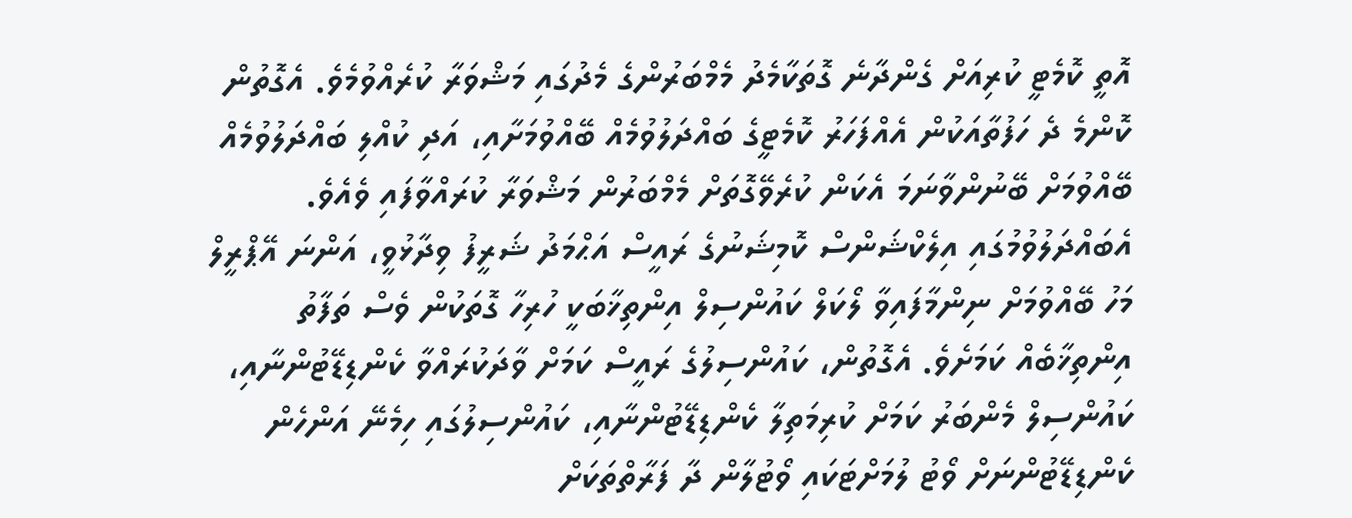އޮތީ ކޮމެޓީ ކުރިއަށް ގެންދާނެ ގޮތަކާމެދު މެމްބަރުންގެ މެދުގައި މަޝްވަރާ ކުރެއްވުމެވެ. އެގޮތުން ކޮންމެ ދެ ހަފުތާއަކުން އެއްފަހަރު ކޮމެޓީގެ ބައްދަލުވުމެއް ބޭއްވުމަށާއި، އަދި ކުއްލި ބައްދަލުވުމެއް ބޭއްވުމަށް ބޭނުންވާނަމަ އެކަން ކުރެވޭގޮތަށް މެމްބަރުން މަޝްވަރާ ކުރައްވާފައި ވެއެވެ.
އެބައްދަލުވުމުގައި އިލެކްޝަންސް ކޮމިޝަނުގެ ރައީސް އަޙްމަދު ޝަރީފު ވިދާޅުވީ، އަންނަ އޭޕްރީލް މަހު ބޭއްވުމަށް ނިންމާފައިވާ ލޯކަލް ކައުންސިލް އިންތިޚާބަކީ ހުރިހާ ގޮތަކުން ވެސް ތަފާތު އިންތިޚާބެއް ކަމަށެވެ. އެގޮތުން، ކައުންސިލުގެ ރައީސް ކަމަށް ވާދަކުރައްވާ ކެންޑިޑޭޓުންނާއި، ކައުންސިލް މެންބަރު ކަމަށް ކުރިމަތިލާ ކެންޑިޑޭޓުންނާއި، ކައުންސިލުގައި ހިމެނޭ އަންހެން ކެންޑިޑޭޓުންނަށް ވޯޓު ލުމަށްޓަކައި ވޯޓުލާން ދާ ފަރާތްތަކަށް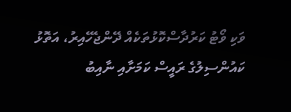ވަކި ވޯޓު ކަރުދާސްކޮޅުތަކެއް ދޭންޖެހޭއިރު، އަތޮޅު ކައުންސިލުގެ ރައީސް ކަމަށާއި ނާއިބު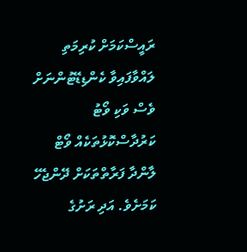ރައީސްކަމަށް ކުރިމަތި ލައްވާފައިވާ ކެންޑިޑޭޓުންނަށް ވެސް ވަކި ވޯޓު ކަރުދާސްކޮޅުތަކެއް ވޯޓް ލާންދާ ފަރާތްތަކަށް ދޭންޖެހޭ ކަމަށެވެ. އަދި ރަށުގެ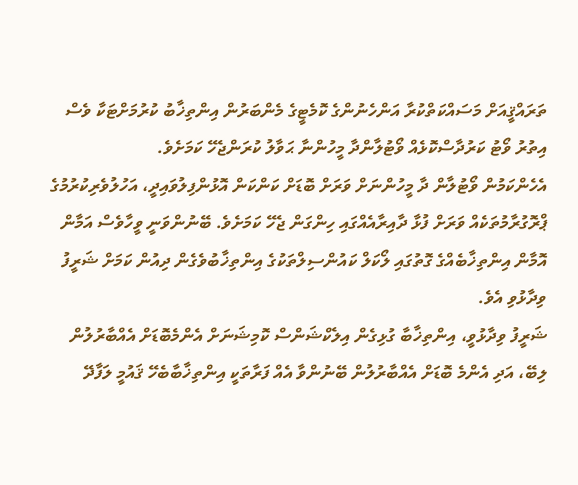ތަރައްޤީއަށް މަސައްކަތްކުރާ އަންހެނުންގެ ކޮމެޓީގެ މެންބަރުން އިންތިޚާބު ކުރުމަށްޓަކާ ވެސް އިތުރު ވޯޓު ކަރުދާސްކޮޅެއް ވޯޓުލާންދާ މީހުންނާ ޙަވާލު ކުރަންޖެހޭ ކަމަށެވެ.
އެހެންކަމުން ވޯޓުލާން ދާ މީހުންނަށް ވަރަށް ބޮޑަށް ކަންކަން އޮޅުންފިލުވައިދީ، އަހުލުވެރިކުރުމުގެ ޕްރޮގުރާމުތަކެއް ވަރަށް ފުޅާ ދާއިރާއެއްގައި ހިންގަން ޖެހޭ ކަމަށެވެ. ބޭނުންވަނީ ވީހާވެސް އަމާން އޮމާން އިންތިޚާބެއްގެ ގޮތުގައި ލޯކަލް ކައުންސިލްތަކުގެ އިންތިޚާބުވެގެން ދިއުން ކަމަށް ޝަރީފު ވިދާޅުވި އެވެ.
ޝަރީފު ވިދާޅުވީ، އިންތިޚާބާ ގުޅިގެން އިލެކްޝަންސް ކޮމިޝަނަށް އެންމެބޮޑަށް އެއްބާރުލުން ލިބޭ، އަދި އެންމެ ބޮޑަށް އެއްބާރުލުން ބޭނުންވާ އެއް ފަރާތަކީ އިންތިޚާބާބެހޭ ޤައުމީ ލަފާދޭ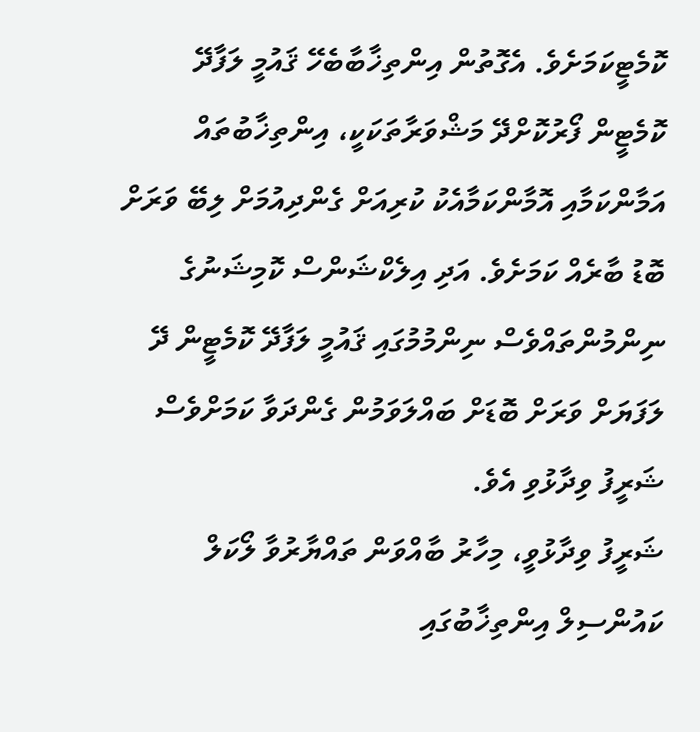ކޮމެޓީކަމަށެވެ. އެގޮތުން އިންތިޚާބާބެހޭ ޤައުމީ ލަފާދޭ ކޮމެޓީން ފޯރުކޮށްދޭ މަޝްވަރާތަކަކީ، އިންތިޚާބުތައް އަމާންކަމާއި އޮމާންކަމާއެކު ކުރިއަށް ގެންދިއުމަށް ލިބޭ ވަރަށް ބޮޑު ބާރެއް ކަމަށެވެ. އަދި އިލެކްޝަންސް ކޮމިޝަނުގެ ނިންމުންތައްވެސް ނިންމުމުގައި ޤައުމީ ލަފާދޭ ކޮމެޓީން ދޭ ލަފަޔަށް ވަރަށް ބޮޑަށް ބައްލަވަމުން ގެންދަވާ ކަމަށްވެސް ޝަރީފު ވިދާޅުވި އެވެ.
ޝަރީފު ވިދާޅުވީ، މިހާރު ބާއްވަން ތައްޔާރުވާ ލޯކަލް ކައުންސިލް އިންތިޚާބުގައި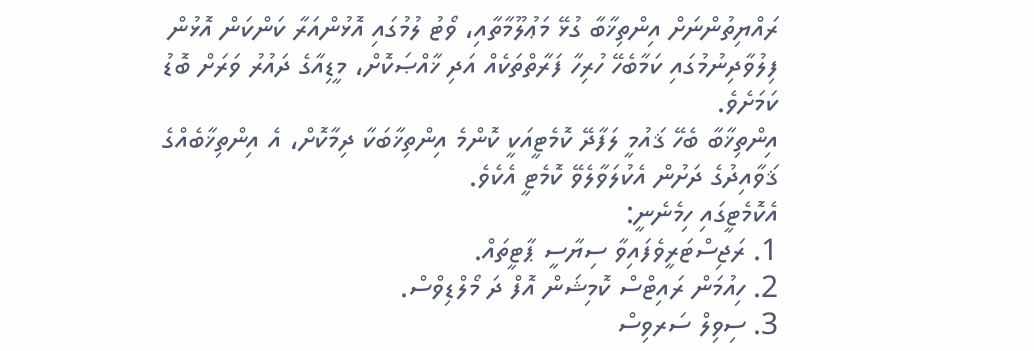ރައްޔިތުންނަށް އިންތިޚާބާ ގުޅޭ މަޢުލޫމާތާއި، ވޯޓު ލުމުގައި އޮޅުންއަރާ ކަންކަން އޮޅުން ފިލުވާދިނުމުގައި ކަމާބެހޭ ހުރިހާ ފަރާތްތަކެއް އަދި ޚާއްޞަކޮށް، މީޑިއާގެ ދައުރު ވަރަށް ބޮޑު ކަމަށެވެ.
އިންތިޚާބާ ބެހޭ ޤައުމީ ލަފާދޭ ކޮމެޓީއަކީ ކޮންމެ އިންތިޚާބަކާ ދިމާކޮށް، އެ އިންތިޚާބެއްގެ ޤަވާއިދުގެ ދަށުން އެކުލަވާލެވޭ ކޮމެޓީ އެކެވެ.
އެކޮމެޓީގައި ހިމެނެނީ:
1. ރަޖިސްޓަރީވެފައިވާ ސިޔާސީ ޕާޓީތައް.
2. ހިއުމަން ރައިޓްސް ކޮމިޝަން އޮފް ދަ މޯލްޑިވްސް.
3. ސިވިލް ސަރވިސް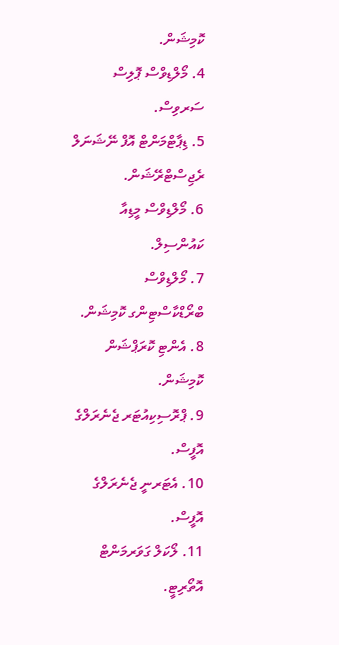ކޮމިޝަން.
4. މޯލްޑިވްސް ޕޮލިސް ސަރވިސް.
5. ޑިޕާޓްމަންޓް އޮފް ނޭޝަނަލް ރެޖިސްޓްރޭޝަން.
6. މޯލްޑިވްސް މީޑިއާ ކައުންސިލް.
7. މޯލްޑިވްސް ބްރޯޑްކާސްޓިންގ ކޮމިޝަން.
8. އެންޓި ކޮރަޕްޝަން ކޮމިޝަން.
9. ޕްރޮސިކިއުޓަރ ޖެނެރަލްގެ އޮފީސް.
10. އެޓަރނީ ޖެނެރަލްގެ އޮފީސް.
11. ލޯކަލް ގަވަރމަންޓް އޮތޯރިޓީ.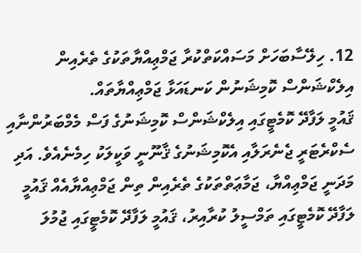12. ހިލޭސާބަހަށް މަސައްކަތްކުރާ ޖަމްޢިއްޔާތަކުގެ ތެރެއިން އިލެކްޝަންސް ކޮމިޝަނުން ކަނޑައަޅާ ޖަމްޢިއްޔާތައް.
ޤައުމީ ލަފާދޭ ކޮމެޓީގައި އިލެކްޝަންސް ކޮމިޝަނުގެ ފަސް މެމްބަރުންނާއި ސެކްރެޓަރީ ޖެނެރަލާއި އެކޮމިޝަނުގެ ޤާނޫނީ ވަކީލަކު ހިމެނެއެވެ. އަދި މަދަނީ ޖަމްޢިއްޔާ، ޖަމާޢަތްތަކުގެ ތެރެއިން ތިން ޖަމްޢިއްޔާއެއް ޤައުމީ ލަފާދޭ ކޮމެޓީގައި ތަމްސީލު ކުރާއިރު، ޤައުމީ ލަފާދޭ ކޮމެޓީގައި ޖުމުލަ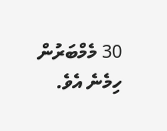30 މެމްބަރުން ހިމެނެ އެވެ.